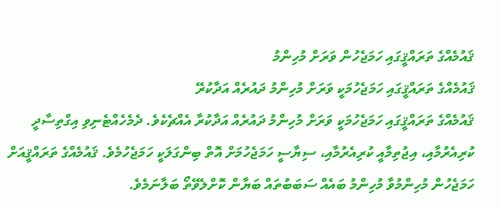ޤައުމެއްގެ ތަރައްޤީގައި ހަމަޖެހުން ވަރަށް މުހިންމު
ޤައުމެއްގެ ތަރައްޤީގައި ހަމަޖެހުމަކީ ވަރަށް މުހިންމު ދައުރެއް އަދާކުރޭ
ޤައުމެއްގެ ތަރައްޤީގައި ހަމަޖެހުމަކީ ވަރަށް މުހިންމު ދައުރެއް އަދާކުރާ އެއްޗެކެވެ. ދެމެހެއްޓެނިވި އިގްތިސާދީ ކުރިއެރުމާއި، އިޖުތިމާއީ ކުރިއެރުމާއި، ސިޔާސީ ހަމަޖެހުމަށް އޮތް ބިންގަލަކީ ހަމަޖެހުމެވެ. ޤައުމެއްގެ ތަރައްޤީއަށް ހަމަޖެހުން މުހިންމުވާ މުހިންމު ބައެއް ސަބަބުތައް ބަޔާން ކޮށްލެވޭތޯ ބަލާނަމެވެ.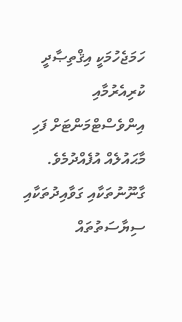ހަމަޖެހުމަކީ އިޤްތިޞާދީ ކުރިއެރުމާއި އިންވެސްޓްމަންޓަށް ފަހި މާޙައުލެއް އުފެއްދުމެވެ. ގާނޫނުތަކާއި ގަވާއިދުތަކާއި ސިޔާސަތުތައް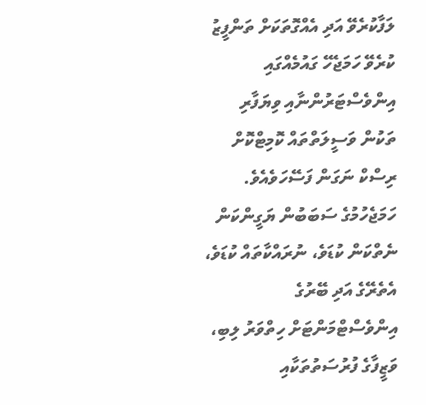ލަފާކުރެވޭ އަދި އެއްގޮތަކަށް ތަންފީޒު ކުރެވޭ ހަމަޖެހޭ ގައުމެއްގައި އިންވެސްޓަރުންނާއި ވިޔަފާރި ތަކުން ވަސީލަތްތައް ކޮމިޓްކޮށް ރިސްކް ނަގަން ފަސޭހަވެއެވެ. ހަމަޖެހުމުގެ ސަބަބުން ޔަގީންކަން ނެތްކަން ކުޑަވެ، ނުރައްކާތައް ކުޑަވެ، އެތެރޭގެ އަދި ބޭރުގެ އިންވެސްޓްމަންޓަށް ހިތްވަރު ލިބި، ވަޒީފާގެ ފުރުސަތުތަކާއި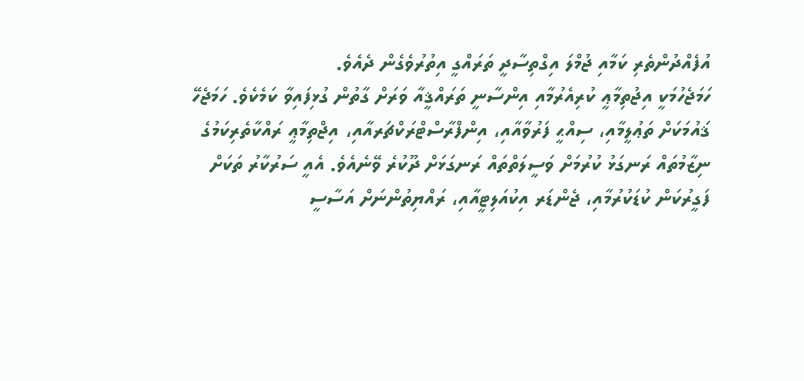އުފެއްދުންތެރި ކަމާއި ޖުމްލަ އިގްތިސާދީ ތަރައްގީ އިތުރުވެގެން ދެއެވެ.
ހަމަޖެހުމަކީ އިޖުތިމާޢީ ކުރިއެރުމާއި އިންސާނީ ތަރައްޤީއާ ވަރަށް ގާތުން ގުޅިފައިވާ ކަމެކެވެ. ހަމަޖެހޭ ޤައުމަކަށް ތަޢުލީމާއި، ސިއްޙީ ފަރުވާއާއި، އިންފްރާސްޓްރަކްޗަރއާއި، އިޖްތިމާޢީ ރައްކާތެރިކަމުގެ ނިޒާމުތައް ރަނގަޅު ކުރުމަށް ވަސީލަތްތައް ރަނގަޅަށް ދޫކުރެ ވޭނެއެވެ. އެއީ ސަރުކާރު ތަކަށް ފަގީރުކަން ކުޑަކުރުމާއި، ޖެންޑަރ އިކުއަލިޓީއާއި، ރައްޔިތުންނަށް އަސާސީ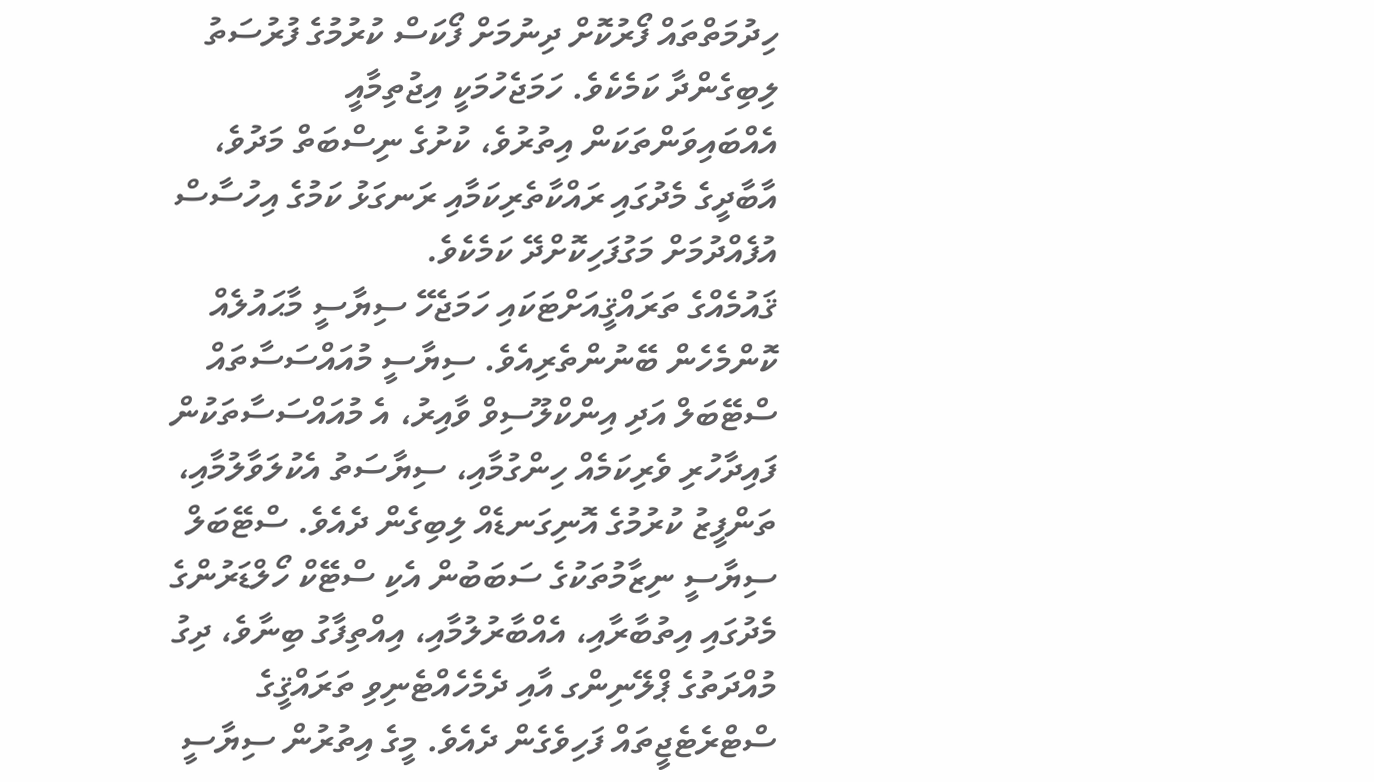ހިދުމަތްތައް ފޯރުކޮށް ދިނުމަށް ފޯކަސް ކުރުމުގެ ފުރުސަތު ލިބިގެންދާ ކަމެކެވެ. ހަމަޖެހުމަކީ އިޖުތިމާއީ އެއްބައިވަންތަކަން އިތުރުވެ، ކުށުގެ ނިސްބަތް މަދުވެ، އާބާދީގެ މެދުގައި ރައްކާތެރިކަމާއި ރަނގަޅު ކަމުގެ އިހުސާސް އުފެއްދުމަށް މަގުފަހިކޮށްދޭ ކަމެކެވެ.
ޤައުމެއްގެ ތަރައްޤީއަށްޓަކައި ހަމަޖެހޭ ސިޔާސީ މާޙައުލެއް ކޮންމެހެން ބޭނުންތެރިއެވެ. ސިޔާސީ މުއައްސަސާތައް ސްޓޭބަލް އަދި އިންކްލޫސިވް ވާއިރު، އެ މުއައްސަސާތަކުން ފައިދާހުރި ވެރިކަމެއް ހިންގުމާއި، ސިޔާސަތު އެކުލަވާލުމާއި، ތަންފީޒު ކުރުމުގެ އޮނިގަނޑެއް ލިބިގެން ދެއެވެ. ސްޓޭބަލް ސިޔާސީ ނިޒާމުތަކުގެ ސަބަބުން އެކި ސްޓޭކް ހޯލްޑަރުންގެ މެދުގައި އިތުބާރާއި، އެއްބާރުލުމާއި، އިއްތިފާގު ބިނާވެ، ދިގު މުއްދަތުގެ ޕްލޭނިންގ އާއި ދެމެހެއްޓެނިވި ތަރައްޤީގެ ސްޓްރެޓެޖީތައް ފަހިވެގެން ދެއެވެ. މީގެ އިތުރުން ސިޔާސީ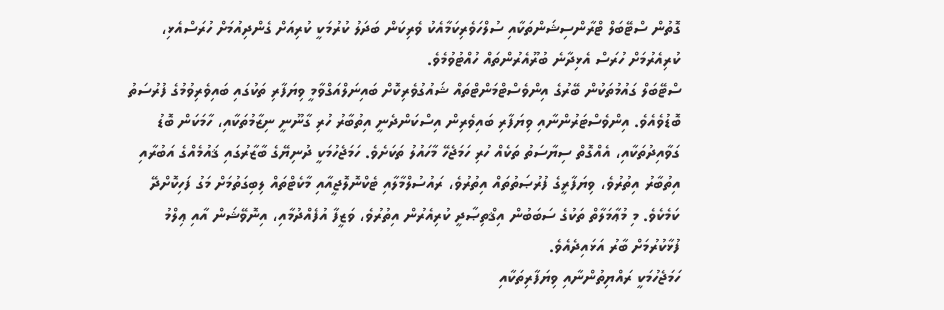ގޮތުން ސްޓޭބަލް ޓްރާންސިޝަންތަކާއި ސުލްހަވެރިކަމާއެކު ވެރިކަން ބަދަލު ކުރުމަކީ ކުރިއަށް ގެންދިއުމަށް ހުރަސްއެޅި، ކުރިއެރުމަށް ހުރަސް އެޅިދާނެ ބުރޫއެރުންތައް ހުއްޓުވުމެވެ.
ސްޓޭބަލް ގައުމުތަކުން ބޭރުގެ އިންވެސްޓްމަންޓްތައް ޝައުގުވެރިކޮށް ބައިނަލްއަގްވާމީ ވިޔަފާރި ތަކުގައި ބައިވެރިވުމުގެ ފުރުސަތު ބޮޑުވެއެވެ. އިންވެސްޓަރުންނާއި ވިޔަފާރި ބައިވެރިން އިސްކަންދެނީ އިތުބާރު ހުރި ގާނޫނީ ނިޒާމުތަކާއި، ހާމަކަން ބޮޑު ގަވާއިދުތަކާއި، އެއްގޮތް ސިޔާސަތު ތަކެއް ހުރި ހަމަޖެހޭ މާހައުލު ތަކަށެވެ. ހަމަޖެހުމަކީ ދުނިޔޭގެ ބާޒާރުގައި ޤައުމެއްގެ އަބުރާއި އިތުބާރު އިތުރުވެ، ވިޔަފާރީގެ ފުރުޞަތުތައް އިތުރުވެ، ރައުސުލްމާލާއި ޓެކްނޮލޮޖީއާއި މާކެޓްތައް ލިބިގަތުމަށް މަގު ފަހިކޮށްދޭ ކަމެކެވެ. މި މުޢާމަލާތް ތަކުގެ ސަބަބުން އިޤްތިޞާދީ ކުރިއެރުން އިތުރުވެ، ވަޒީފާ އުފެއްދުމާއި، އިނޮވޭޝަން އާއި ޢިލްމު ފުޅާކުރުމަށް ބާރު އަޅައިދެއެވެ.
ހަމަޖެހުމަކީ ރައްޔިތުންނާއި ވިޔަފާރިތަކާއި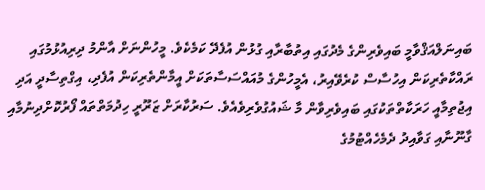ބައިނަލްއަޤްވާމީ ބައިވެރިންގެ މެދުގައި އިތުބާރާއި ގުޅުން އުފެދޭ ކަމެކެވެ. މީހުންނަށް އާންމު ދިރިއުޅުމުގައި ރައްކާތެރިކަން އިހުސާސް ކުރެވޭއިރު، އެމީހުންގެ މުއައްސަސާތަކަށް އީމާންތެރިކަން އުފެދި، އިގްތިސާދީ އަދި އިޖުތިމާއީ ހަރަކާތްތަކުގައި ބައިވެރިވާން މާ ޝައުގުވެރިވެއެވެ. ސަރުކާރަށް ޒަރޫރީ ހިދުމަތްތައް ފޯރުކޮށްދިނުމާއި ގާނޫނާއި ގަވާއިދު ދެމެހެއްޓުމުގެ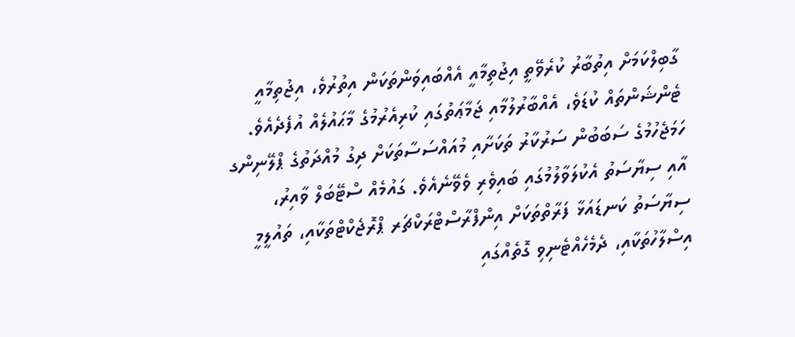ގާބިލްކަމަށް އިތުބާރު ކުރެވޭތީ އިޖުތިމާއީ އެއްބައިވަންތަކަން އިތުރުވެ، އިޖުތިމާއީ ޓެންޝަންތައް ކުޑަވެ، އެއްބާރުލުމާއި ޖަމާޢަތުގައި ކުރިއެރުމުގެ މާޙައުލެއް އުފެދެއެވެ.
ހަމަޖެހުމުގެ ސަބަބުން ސަރުކާރު ތަކަށާއި މުއައްސަސާތަކަށް ދިގު މުއްދަތުގެ ޕްލޭނިންގ އާއި ސިޔާސަތު އެކުލަވާލުމުގައި ބައިވެރި ވެވޭނެއެވެ. ގައުމެއް ސްޓޭބަލް ވާއިރު، ސިޔާސަތު ކަނޑައަޅާ ފަރާތްތަކަށް އިންފްރާސްޓްރަކްޗަރ ޕްރޮޖެކްޓްތަކާއި، ތައުލީމީ އިސްލާހުތަކާއި، ދެމެހެއްޓެނިވި ގޮތެއްގައި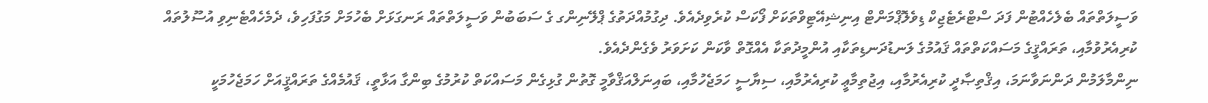ވަސީލަތްތައް ބެލެހެއްޓުން ފަދަ ސްޓްރެޓެޖިކް ޑިވެލޮޕްމަންޓް އިނިޝިއޭޓިވްތަކަށް ފޯކަސް ކުރެވިދެއެވެ. ދިގުމުއްދަތުގެ ޕްލޭނިންގ ގެ ސަބަބުން ވަސީލަތްތައް ރަނގަޅަށް ބެހުމަށް މަގުފަހިވެ، ދެމެހެއްޓެނިވި އުސޫލުތައް ކުރިއެރުވުމާއި، ތަރައްޤީގެ މަސައްކަތްތައް ޤައުމުގެ ލަނޑުދަނޑިތަކާއި އުންމީދުތަކާ އެއްގޮތް ވާކަން ކަށަވަރު ވެގެންދެއެވެ.
ނިންމާލަމުން ދަންނަވާނަމަ، އިޤްތިޞާދީ ކުރިއެރުމާއި، އިޖުތިމާޢީ ކުރިއެރުމާއި، ސިޔާސީ ހަމަޖެހުމާއި، ބައިނަލްއަޤްވާމީ ގޮތުން ގުޅިގެން މަސައްކަތް ކުރުމުގެ ބިންގާ އަޅާތީ، ޤައުމެއްގެ ތަރައްޤީއަށް ހަމަޖެހުމަކީ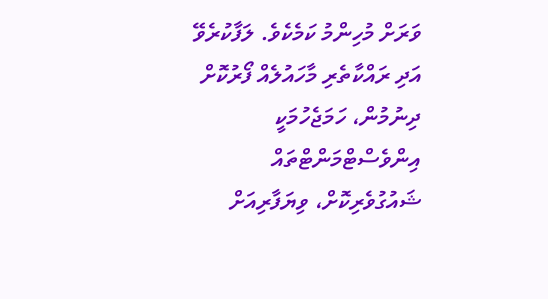ވަރަށް މުހިންމު ކަމެކެވެ. ލަފާކުރެވޭ އަދި ރައްކާތެރި މާހައުލެއް ފޯރުކޮށް ދިނުމުން، ހަމަޖެހުމަކީ އިންވެސްޓްމަންޓްތައް ޝައުގުވެރިކޮށް، ވިޔަފާރިއަށް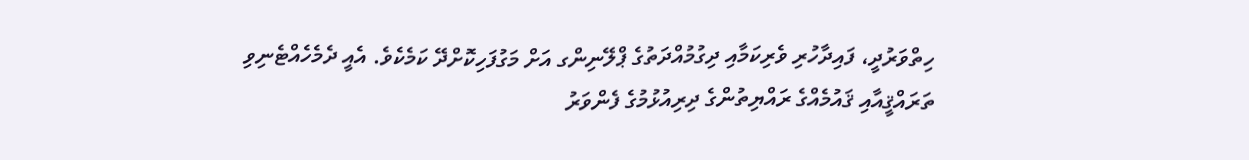ހިތްވަރުދީ، ފައިދާހުރި ވެރިކަމާއި ދިގުމުއްދަތުގެ ޕްލޭނިންގ އަށް މަގުފަހިކޮށްދޭ ކަމެކެވެ. އެއީ ދެމެހެއްޓެނިވި ތަރައްޤީއާއި ޤައުމެއްގެ ރައްޔިތުންގެ ދިރިއުޅުމުގެ ފެންވަރު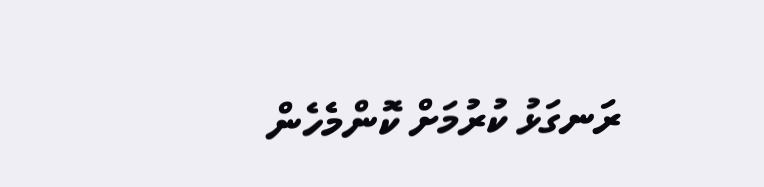ރަނގަޅު ކުރުމަށް ކޮންމެހެން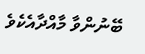ބޭނުންވާ މާއްދާއެކެވެ